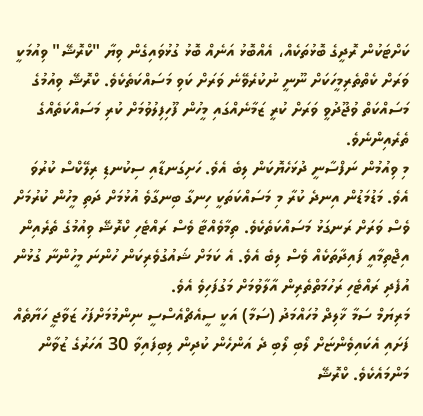ކަށްޓަކުން ރޮދީގެ ބޮޅުތަކެއް، އެއްބޮޅު އަނެއް ބޮޅު ގުޅުވައިގެން ވިޔާ "ކްރޮޝޭ" ވިއުމަކީ ވަރަށް ކެތްތެރިމީހަކަށް ނޫނީ ނުކުރެވޭނެ ވަރަށް ކަވި މަސައްކަތެކެވެ. ކްރޮޝޭ ވިއުމުގެ މަސައްކަތް ވުޖޫދުވީ ވަރަށް ކުރީ ޒަމާނެއްގައި މީހުން ފޫހިފިލުވުމަށް ކުރި މަސައްކަތެއްގެ ތެރެއިންނެވެ.
މި ވިއުމުން ނަފްސާނީ ދުޅަހެޔޮކަން ލިބެ އެވެ. ހަށިގަނޑާއި ސިކުނޑި ރިލޭކްސް ކުރުވަ އެވެ. މަޑުމަޑުން އިނދެ ކުރާ މި މަސައްކަތަކީ ހިނގާ ބިނގާވެ އުޅުމަށް ދަތި މީހުން ކުރުމަށް ވެސް ވަރަށް ރަނގަޅު މަސައްކަތެކެވެ. ތިމާވެއްޓާ ވެސް ރައްޓެހި ކްރޮޝޭ ވިއުމުގެ ތެރެއިން އިޖްތިމާއީ ފައިދާތަކެއް ވެސް ލިބެ އެވެ. އެ ކަމަށް ޝައުގުވެރިކަން ހުންނަ މީހުންނާ ގުޅުން އުފެދި ރައްޓެހި ރަހުމަތްތެރިން އާލާވުމަށް މަގުފަހިވެ އެވެ.
މަރިޔަމް ސަމާ ޚާލިދް މުހައްމަދު (ސަމާ) އަކީ ސީއެޗްއެސްސީ ނިންމުމަށްފަހު ޒަވާޖީ ހަޔާތެއް ފަށައި އެކައިވެންޏަށް ލޯބި ލޯބި ދެ އަންހެން ކުދިން ލިބިފައިވާ 30 އަހަރުގެ ޒުވާން މަންމައެކެވެ. ކްރޮޝޭ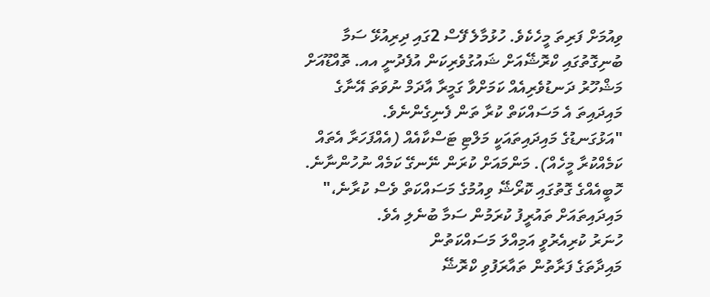ވިއުމަށް ފަރިތަ މީހެކެވެ. ހުޅުމާލެ ފޭސް 2ގައި ދިރިއުޅޭ ސަމާ ބުނިގޮތުގައި ކްރޮޝޭއަށް ޝައުގުވެރިކަން އުފެދުނީ އއ. ތޮއްޑޫއަށް މަޝްހޫރު ދަނޑުވެރިއެއް ކަމަށްވާ ގަމީރާ އާދަމް ނުވަތަ އޭނާގެ މައިދައިތަ އެ މަސައްކަތް ކުރާ ތަން ފެނިގެންނެވެ.
"އަޅުގަނޑުގެ މައިދައިތައަކީ މަލްޓި ޓަސްކާއެއް (އެއްފަހަރާ އެތައް ކަމެއްކުރާ މީހެއް). މަންމައަށް ކުރަން ނޭނގޭ ކަމެއް ނުހުންނާނެ. ހޮބީއެއްގެ ގޮތުގައި ކޮރޯޝޭ ވިއުމުގެ މަސައްކަތް ވެސް ކުރާނެ،" މައިދައިތައަށް ތައުރީފު ކުރަމުން ސަމާ ބުނެލި އެވެ.
ހުނަރު ކުރިއެރުވީ އަމިއްލަ މަސައްކަތުން
މައިދާތަގެ ފަރާތުން ތައާރަފުވި ކްރޮޝޭ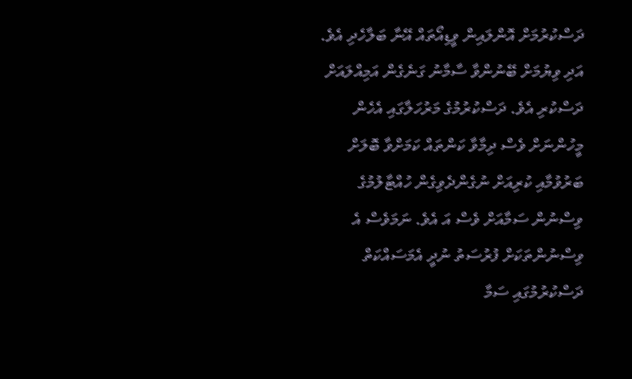ދަސްކުރުމަށް އޮންލައިން ވީޑިއޯތައް އޭނާ ބަލާހެދި އެވެ. އަދި ވިޔުމަށް ބޭނުންވާ ސާމާނު ގަނެގެން އަމިއްލައަށް ދަސްކުރި އެވެ. ދަސްކުރުމުގެ މަރުހަލާގައި އެހެން މީހުންނަށް ވެސް ދިމާވާ ކަންތައް ކަމަށްވާ ބޮލަށް ބަރުވުމާއި ކުރިއަށް ނުގެންދެވިގެން ހުއްޓާލުމުގެ ވިސްނުން ސަމާއަށް ވެސް އަ އެވެ. ނަމަވެސް އެ ވިސްނުންތަކަށް ފުރުސަތު ނުދީ އެމަސައްކަތް ދަސްކުރުމުގައި ސަމާ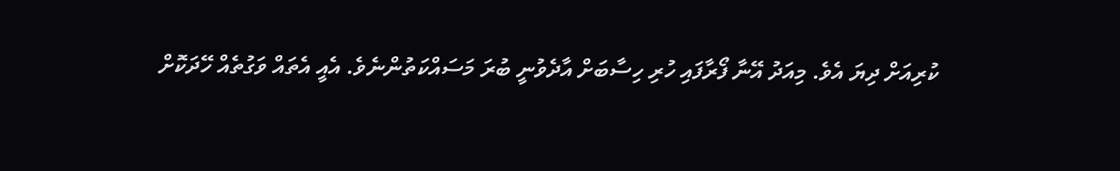ކުރިއަށް ދިޔަ އެވެ. މިއަދު އޭނާ ފޯރާފައި ހުރި ހިސާބަށް އާދެވުނީ ބުރަ މަސައްކަތުންނެވެ. އެއީ އެތައް ވަގުތެއް ހޭދަކޮށް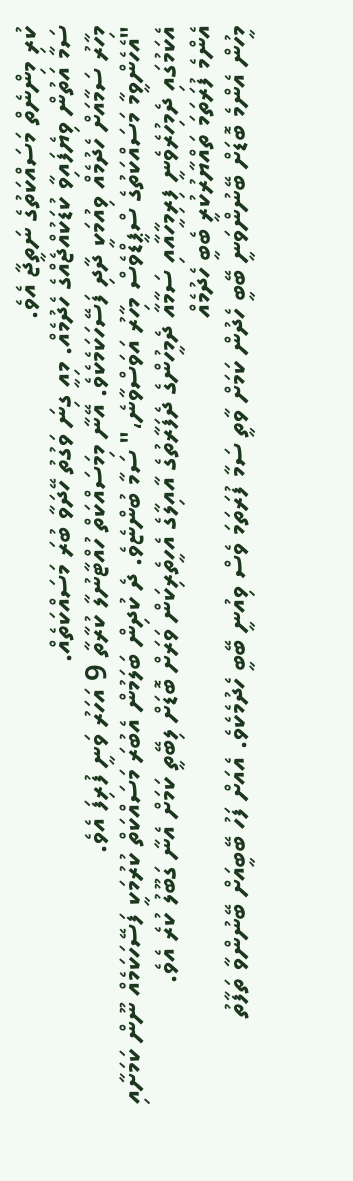ކުރި މިންނެތް މަސައްކަތުގެ ނަތީޖާ އެވެ.
ސަމާ އަތުން ވިޔެފައިވާ ކުޑަކުއްޖެއްގެ ހެދުމެއް. މިއީ ގިނަ ވަގުތު ހޭދަވާ ބުރަ މަސައްކަތެއް.
މިހާރު ސަމާއަށް ހެދުމެއް ވިއުމަކީ ދާދި ފަސޭހަކަމެކެވެ. އޭނާ މިމަސައްކަތް ހުއްޓާނުލާ ކުރާތާ 9 އަހަރު ވަނީ ފުރިފަ އެވެ.
"އެހެންވީމާ މަސައްކަތުގެ ސްޕީޑްވެސް މިހާރު އަވަސްވާނެ،" ސަމާ ބުންޏެވެ. ދެ ކުދިން ބަލަމުން އެބުރަ މަސައްކަތް ކުރުމަކީ ފަސޭހަކަމެއް ނޫން ކަމަށާއި އެކަމުގައި ދެމިހުރެވެނީ ފިރިމީހާއާއި ސަމާއާ ދެމީހުންގެ ދެފަރާތުގެ އާއިލާގެ އެހީތެރިކަން ވަރަށް ބޮޑަށް ލިބޭތީ ކަމަށް އެނާ ގަބޫލު ކުރެ އެވެ.
އެންމެ ފުރަތަމަ ތައްޔާރުކުރީ ބެބީ ހެދުމެއް
މީހުން އެންމެ ބޮޑަށް ބޭނުންވަނީ ބޭބީ ހެދުން ކަމަށް ވާތީ ސަމާ ފުރަތަމަ ވެސް ވިއުނީ ބޭބީ ހެދުމެކެވެ. އެއަށް ފަހު ބޭބީއަށް ބޭނުންވާ ތަފާތު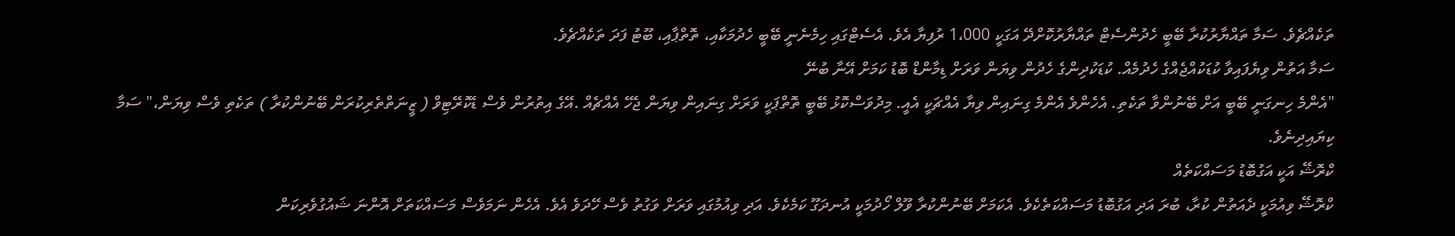ތަކެއްޗެވެ. ސަމާ ތައްޔާރުކުރާ ބޭބީ ހެދުންސެޓް ތައްޔާރުކޮށްދޭ އަގަކީ 1،000 ރުފިޔާ އެވެ. އެސެޓްގައި ހިމެނެނީ ބޭބީ ހެދުމަކާއި، ތޮތްޕާއި، ބޫޓު ފަދަ ތަކެއްޗެވެ.
ސަމާ އަތުން ވިޔެފައިވާ ކުޑަކުއްޖެއްގެ ހެދުމެއް. ކުޑަކުދިންގެ ހެދުން ވިޔަން ވަރަށް ޑިމާންޑް ބޮޑު ކަމަށް އޭނާ ބުނޭ
"އެންމެ ހިނގަނީ ބޭބީ އަށް ބޭނުންވާ ތަކެތި. އެހެންވެ އެންމެ ގިނައިން ވިޔާ އެއްޗަކީ އެއީ. މިދުވަސްކޮޅު ބޭބީ ތޮތްޕަކީ ވަރަށް ގިނައިން ވިޔަން ޖެހޭ އެއްޗެއް .އޭގެ އިތުރުން ވެސް ޑެކޮރޭޓިވް ( ޒީނަތްތެރިކުރަން ބޭނުންކުރާ ) ތަކެތި ވެސް ވިޔަން،" ސަމާ ކިޔައިދިނެވެ.
ކްރޮޝޭ އަކީ އަގުބޮޑު މަސައްކަތެއް
ކްރޮޝޭ ވިއުމަކީ ދެއަތުން ކުރާ، ބުރަ އަދި އަގުބޮޑު މަސައްކަތެކެވެ. އެކަމަށް ބޭނުންކުރާ ވޫލް ހޯދުމަކީ އުނދަގޫ ކަމެކެވެ. އަދި ވިއުމުގައި ވަރަށް ވަގުތު ވެސް ހޭދަވެ އެވެ. އެހެން ނަމަވެސް މަސައްކަތަށް އޮންނަ ޝައުގުވެރިކަން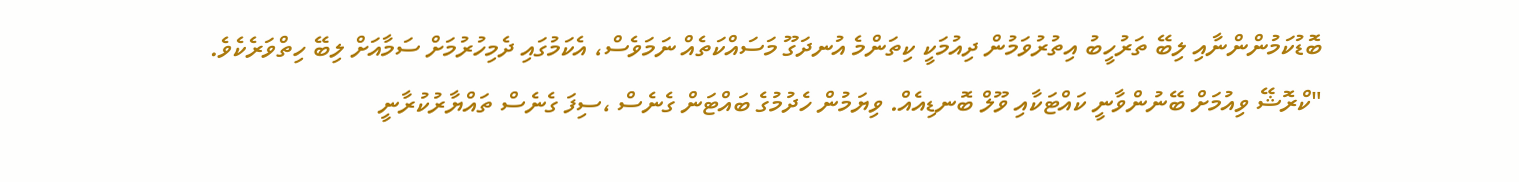ބޮޑުކަމުންންނާއި ލިބޭ ތަރުހީބު އިތުރުވަމުން ދިއުމަކީ ކިތަންމެ އުނދަގޫ މަސައްކަތެއް ނަމަވެސް، އެކަމުގައި ދެމިހުރުމަށް ސަމާއަށް ލިބޭ ހިތްވަރެކެވެ.
"ކްރޮޝޭ ވިއުމަށް ބޭނުންވާނީ ކައްޓަކާއި ވޫލް ބޮނޑިއެއް. ވިޔަމުން ހެދުމުގެ ބައްޓަން ގެނެސް ،ސިފަ ގެނެސް ތައްޔާރުކުރާނީ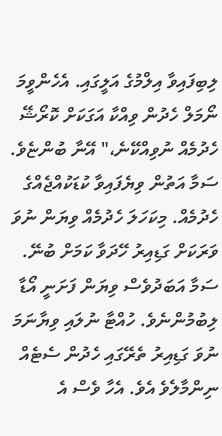ލިބިފައިވާ އިލްމުގެ އަލީގައި. އެހެންވީމަ ނޯމަލް ހެދުން ވިއްކާ އަގަކަށް ކޮރޯޝޭ ހެދުމެއް ނުވިއްކޭނެ،" އޭނާ ބުންޏެވެ.
ސަމާ އަތުން ވިޔެފައިވާ ކުޑަކުއްޖެއްގެ ހެދުމެއް. މިކަހަލަ ހެދުމެއް ވިޔަން ނުވަ ވަރަކަށް ގަޑިއިރު ހޭދަވާ ކަމަށް ބުނޭ.
ސަމާ އަބަދުވެސް ވިޔަން ފަށަނީ އޯޑާ ލިބުމުންނެވެ. ހުއްޓާ ނުލައި ވިޔާނަމަ ނުވަ ގަޑިއިރު ތެރޭގައި ހެދުން ސެޓެއް ނިންމާލެވެ އެވެ. އެހާ ވެސް އެ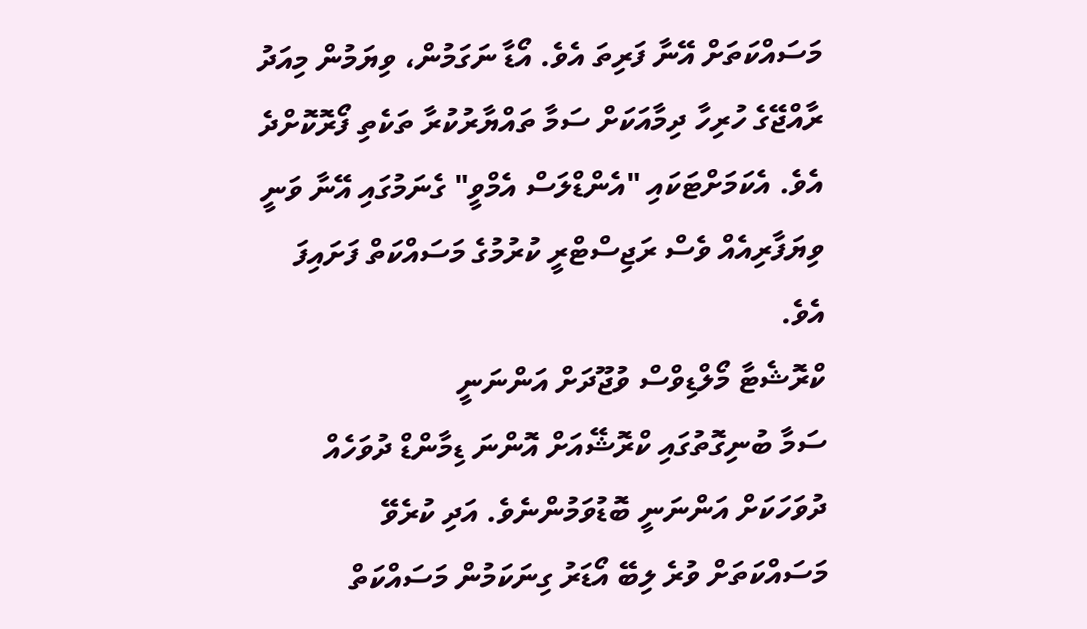މަސައްކަތަށް އޭނާ ފަރިތަ އެވެ. އޯޑާ ނަގަމުން، ވިޔަމުން މިއަދު ރާއްޖޭގެ ހުރިހާ ދިމާއަކަށް ސަމާ ތައްޔާރުކުރާ ތަކެތި ފޯރޮކޮށްދެ އެވެ. އެކަމަށްޓަކައި "އެންޑްލަސް އެމްވީ" ގެނަމުގައި އޭނާ ވަނީ ވިޔަފާރިއެއް ވެސް ރަޖިސްޓްރީ ކުރުމުގެ މަސައްކަތް ފަށައިފަ އެވެ.
ކްރޮޝެޓާ މޯލްޑިވްސް ވުޖޫދަށް އަންނަނީ
ސަމާ ބުނިގޮތުގައި ކްރޮޝޭއަށް އޮންނަ ޑިމާންޑް ދުވަހެއް ދުވަހަކަށް އަންނަނީ ބޮޑުވަމުންނެވެ. އަދި ކުރެވޭ މަސައްކަތަށް ވުރެ ލިބޭ އޯޑަރު ގިނަކަމުން މަސައްކަތް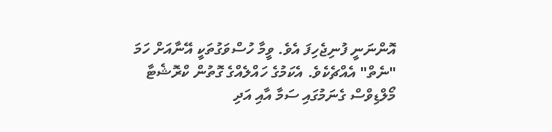އޮންނަނީ ފުނިޖެހިފަ އެވެ. ވީމާ ހުސްވަގުތަކީ އޭނާއަށް ހަމަ "ނެތް" އެއްޗެކެވެ. އެކަމުގެ ހައްލެއްގެ ގޮތުން ކްރޮޝެޓާ މޯލްޑިވްސް ގެނަމުގައި ސަމާ އާއި އަދި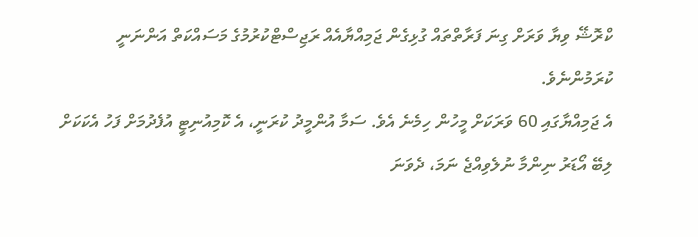ކްރޮޝޭ ވިޔާ ވަރަށް ގިނަ ފަރާތްތައް ގުޅިގެން ޖަމިއްޔާއެއް ރަޖިސްޓްކުރުމުގެ މަސައްކަތް އަންނަނީ ކުރަމުންނެވެ.
އެ ޖަމިއްޔާގައި 60 ވަރަކަށް މީހުން ހިމެނެ އެވެ. ސަމާ އުންމީދު ކުރަނީ، އެ ކޮމިއުނިޓީ އުފެދުމަށް ފަހު އެކަކަށް ލިބޭ އޯޑަރު ނިންމާ ނުލެވިއްޖެ ނަމަ، ދެވަނަ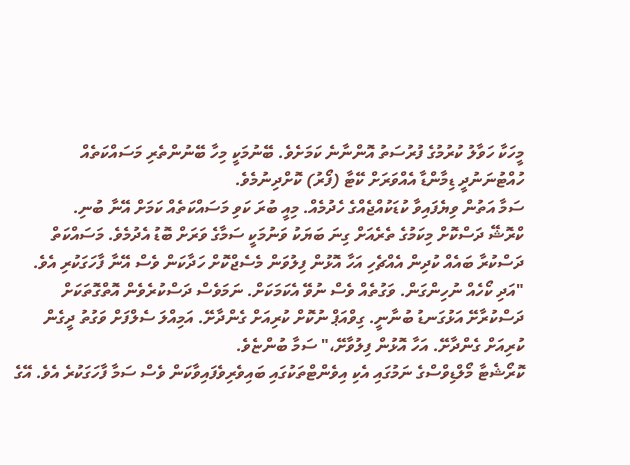މީހަކާ ހަވާލު ކުރުމުގެ ފުރުސަތު އޮންނާނެ ކަމަށެވެ. ބޭނުމަކީ މިހާ ބޭނުންތެރި މަސައްކަތެއް ހުއްޓުނަނުދީ ޑިމާންޑާ އެއްވަރަށް ކޭޓާ (ފޯރު) ކޮށްދިނުމެވެ.
ސަމާ އަތުން ވިޔެފައިވާ ކުޑަކުއްޖެއްގެ ހެދުމެއް. މިއީ ބުރަ ކަވި މަސައްކަތެއް ކަމަށް އޭނާ ބުނި.
ކްރޮޝޭ ދަސްކޮށް މިކަމުގެ ތެރެއަށް ގިނަ ބަޔަކު ވަނުމަކީ ސަމާގެ ވަރަށް ބޮޑު އެދުމެވެ. މަސައްކަތް ދަސްކުރާ ބައެއް ކުދިން އެއްޗެހި އަހާ އޮޅުން ފިލުވަން މެސެޖްކޮށް ހަދާކަން ވެސް އޭނާ ފާހަގަކުރި އެވެ.
"އަދި ކޯހެއް ނުހިންގަން. ވަގުތެއް ވެސް ނުވޭ އެކަމަކަށް. ނަމަވެސް ދަސްކުރެވެން އޮތްގޮތަކަށް ދަސްކުރާށޭ އަޅުގަނޑު ބުނާނީ. ގިވްއަޕް ނުކޮށް ކުރިއަށް ގެންދާށޭ. އަމިއްލަ ސެލްފަށް ވަގުތު ދީގެން ކުރިއަށް ގެންދާށޭ. އަހާ އޮޅުން ފިލުވާށޭ،" ސަމާ ބުންޏެވެ.
ކޮރޯޝެޓާ މޯލްޑިވްސްގެ ނަމުގައި އެކި އިވެންޓްތަކުގައި ބައިވެރިވެފައިވާކަން ވެސް ސަމާ ފާހަގަކުރެ އެވެ. އޭގެ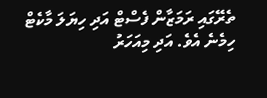ތެރޭގައި ރަމަޒާން ފެސްޓް އަދި ހިޔަލަ މާކެޓް ހިމެނެ އެވެ. އަދި މިއަހަރު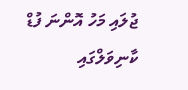ޖުލައި މަހު އޮންނަ ފުޑް ކާނިވަލްގައި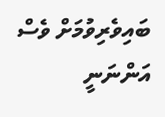ބައިވެރިވުމަށް ވެސް އަންނަނީ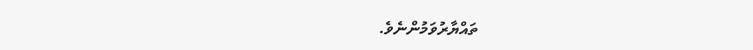ތައްޔާރުވަމުންނެވެ.